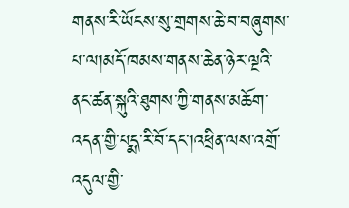གནས་རི་ཡོངས་སུ་གྲགས་ཆེ་བ་བཞུགས་པ་ལ།མདོ་ཁམས་གནས་ཆེན་ཉེར་ལྔའི་ནང་ཚན་སྐུའི་ཐུགས་ཀྱི་གནས་མཆོག་འདན་གྱི་པདྨ་རི་བོ་དང་།འཕྲིན་ལས་འགྲོ་འདུལ་གྱི་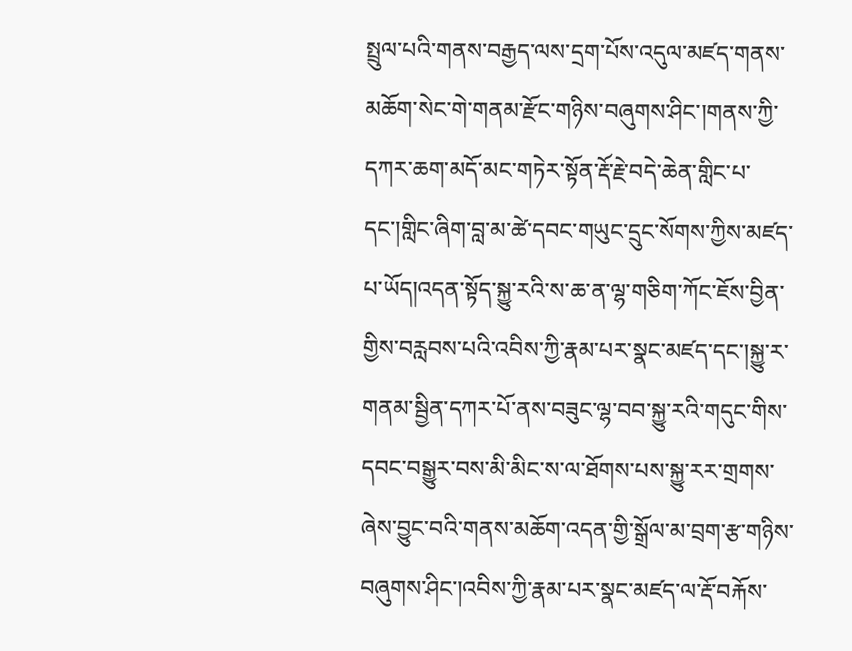སྤྲུལ་པའི་གནས་བརྒྱད་ལས་དྲག་པོས་འདུལ་མཛད་གནས་མཆོག་སེང་གེ་གནམ་རྫོང་གཉིས་བཞུགས་ཤིང་།གནས་ཀྱི་དཀར་ཆག་མདོ་མང་གཏེར་སྟོན་རྡོ་རྗེ་བདེ་ཆེན་གླིང་པ་དང་།གླིང་ཞིག་བླ་མ་ཚེ་དབང་གཡུང་དྲུང་སོགས་ཀྱིས་མཛད་པ་ཡོད།འདན་སྟོད་སྐྱུ་རའི་ས་ཆ་ན་ལྷ་གཅིག་ཀོང་ཇོས་བྱིན་གྱིས་བརླབས་པའི་འབིས་ཀྱི་རྣམ་པར་སྣང་མཛད་དང་།སྐྱུ་ར་གནམ་སྦྱིན་དཀར་པོ་ནས་བཟུང་ལྷ་བབ་སྐྱུ་རའི་གདུང་གིས་དབང་བསྒྱུར་བས་མི་མིང་ས་ལ་ཐོགས་པས་སྐྱུ་རར་གྲགས་ཞེས་བྱུང་བའི་གནས་མཆོག་འདན་གྱི་སྒྲོལ་མ་བྲག་རྩ་གཉིས་བཞུགས་ཤིང་།འབིས་ཀྱི་རྣམ་པར་སྣང་མཛད་ལ་རྡོ་བརྐོས་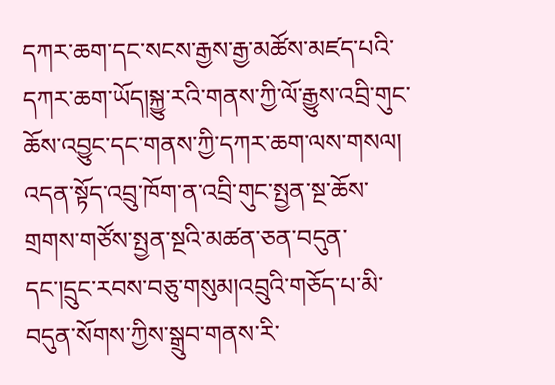དཀར་ཆག་དང་སངས་རྒྱས་རྒྱ་མཚོས་མཛད་པའི་དཀར་ཆག་ཡོད།སྐྱུ་རའི་གནས་ཀྱི་ལོ་རྒྱུས་འབྲི་གུང་ཆོས་འབྱུང་དང་གནས་ཀྱི་དཀར་ཆག་ལས་གསལ།
འདན་སྟོད་འབྲུ་ཁོག་ན་འབྲི་གུང་སྤྱན་སྔ་ཆོས་གྲགས་གཙོས་སྤྱན་སྔའི་མཚན་ཅན་བདུན་དང་།དྲུང་རབས་བཅུ་གསུམ།འབྲུའི་གཅོད་པ་མི་བདུན་སོགས་ཀྱིས་སྒྲུབ་གནས་རི་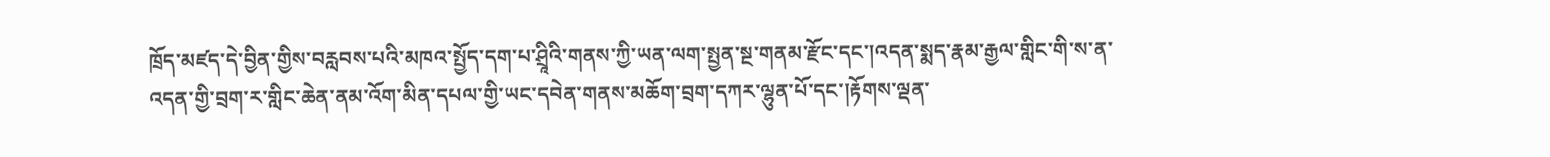ཁྲོད་མཛད་དེ་བྱིན་གྱིས་བརླབས་པའི་མཁའ་སྤྱོད་དག་པ་ཤྲཱིའི་གནས་ཀྱི་ཡན་ལག་སྤྱན་སྔ་གནམ་རྫོང་དང་།འདན་སྨད་རྣམ་རྒྱལ་གླིང་གི་ས་ན་འདན་གྱི་བྲག་ར་གླིང་ཆེན་ནམ་འོག་མིན་དཔལ་གྱི་ཡང་དབེན་གནས་མཆོག་བྲག་དཀར་ལྷུན་པོ་དང་།རྟོགས་ལྡན་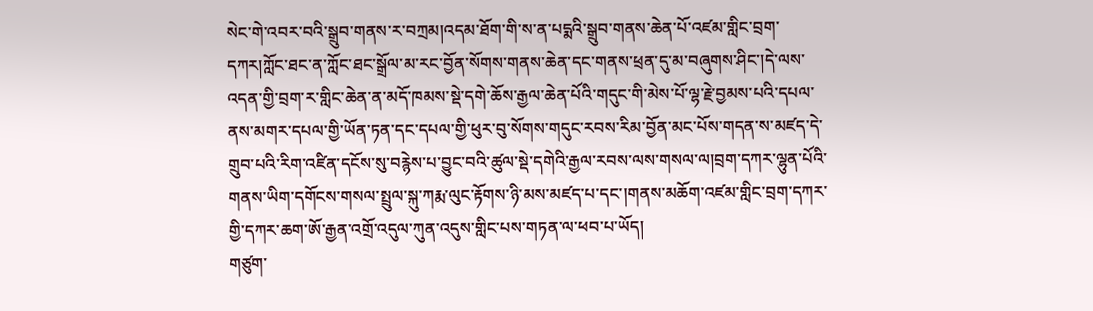སེང་གེ་འབར་བའི་སྒྲུབ་གནས་ར་བཀྲམ།འདམ་ཐོག་གི་ས་ན་པདྨའི་སྒྲུབ་གནས་ཆེན་པོ་འཛམ་གླིང་བྲག་དཀར།ཀློང་ཐང་ན་ཀློང་ཐང་སྒྲོལ་མ་རང་བྱོན་སོགས་གནས་ཆེན་དང་གནས་ཕྲན་དུ་མ་བཞུགས་ཤིང་།དེ་ལས་འདན་གྱི་བྲག་ར་གླིང་ཆེན་ན་མདོ་ཁམས་སྡེ་དགེ་ཆོས་རྒྱལ་ཆེན་པོའི་གདུང་གི་མེས་པོ་ལྷ་རྗེ་བྱམས་པའི་དཔལ་ནས་མགར་དཔལ་གྱི་ཡོན་ཏན་དང་དཔལ་གྱི་ཕུར་བུ་སོགས་གདུང་རབས་རིམ་བྱོན་མང་པོས་གདན་ས་མཛད་དེ་གྲུབ་པའི་རིག་འཛིན་དངོས་སུ་བརྙེས་པ་བྱུང་བའི་ཚུལ་སྡེ་དགེའི་རྒྱལ་རབས་ལས་གསལ་ལ།བྲག་དཀར་ལྷུན་པོའི་གནས་ཡིག་དགོངས་གསལ་སྤྲུལ་སྐུ་ཀརྨ་ལུང་རྟོགས་ཉི་མས་མཛད་པ་དང་།གནས་མཆོག་འཛམ་གླིང་བྲག་དཀར་གྱི་དཀར་ཆག་ཨོ་རྒྱན་འགྲོ་འདུལ་ཀུན་འདུས་གླིང་པས་གཏན་ལ་ཕབ་པ་ཡོད།
གཙུག་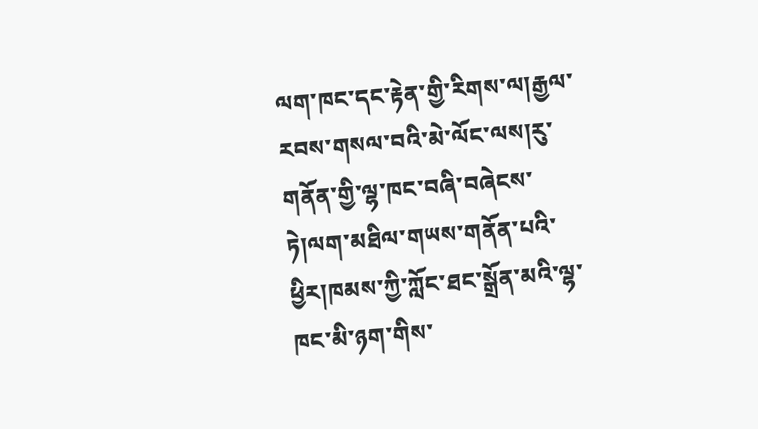ལག་ཁང་དང་རྟེན་གྱི་རིགས་ལ།རྒྱལ་རབས་གསལ་བའི་མེ་ལོང་ལས།རུ་གནོན་གྱི་ལྷ་ཁང་བཞི་བཞེངས་ཏེ།ལག་མཐིལ་གཡས་གནོན་པའི་ཕྱིར།ཁམས་ཀྱི་ཀློང་ཐང་སྒྲོན་མའི་ལྷ་ཁང་མི་ཉག་གིས་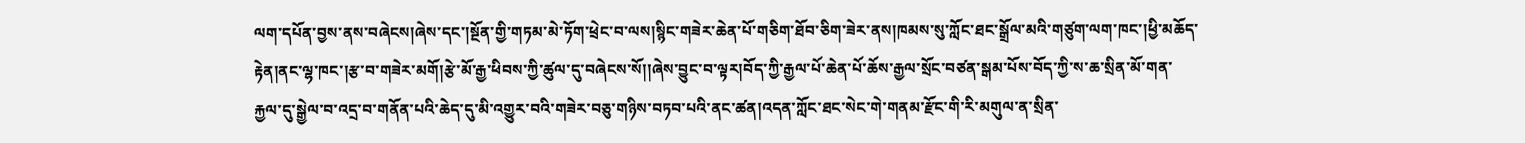ལག་དཔོན་བྱས་ནས་བཞེངས།ཞེས་དང་།སྔོན་གྱི་གཏམ་མེ་ཏོག་ཕྲེང་བ་ལས།སྙིང་གཟེར་ཆེན་པོ་གཅིག་ཐོབ་ཅིག་ཟེར་ནས།ཁམས་སུ་ཀློང་ཐང་སྒྲོལ་མའི་གཙུག་ལག་ཁང་།ཕྱི་མཆོད་རྟེན།ནང་ལྷ་ཁང་།རྩ་བ་གཟེར་མགོ།རྩེ་མོ་རྒྱ་ཕིབས་ཀྱི་ཚུལ་དུ་བཞེངས་སོ།།ཞེས་བྱུང་བ་ལྟར།བོད་ཀྱི་རྒྱལ་པོ་ཆེན་པོ་ཆོས་རྒྱལ་སྲོང་བཙན་སྒམ་པོས་བོད་ཀྱི་ས་ཆ་སྲིན་མོ་གན་རྐྱལ་དུ་སྒྱེལ་བ་འདྲ་བ་གནོན་པའི་ཆེད་དུ་མི་འགྱུར་བའི་གཟེར་བཅུ་གཉིས་བཏབ་པའི་ནང་ཚན།འདན་ཀློང་ཐང་སེང་གེ་གནམ་རྫོང་གི་རི་མགུལ་ན་སྲིན་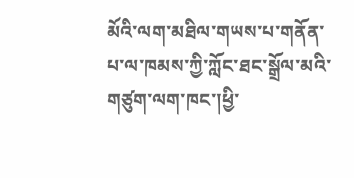མོའི་ལག་མཐིལ་གཡས་པ་གནོན་པ་ལ་ཁམས་ཀྱི་ཀློང་ཐང་སྒྲོལ་མའི་གཙུག་ལག་ཁང་།ཕྱི་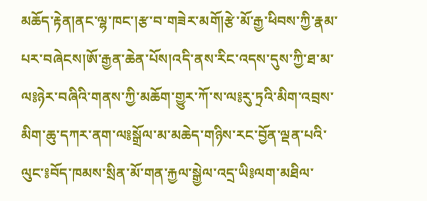མཆོད་རྟེན།ནང་ལྷ་ཁང་།རྩ་བ་གཟེར་མགོ།རྩེ་མོ་རྒྱ་ཕིབས་ཀྱི་རྣམ་པར་བཞེངས།ཨོ་རྒྱན་ཆེན་པོས།འདི་ནས་རིང་འདས་དུས་ཀྱི་ཐ་མ་ལ༔ཉེར་བཞིའི་གནས་ཀྱི་མཆོག་གྱུར་ཀོ་ས་ལ༔རུ་ཏྲའི་མིག་འབྲས་མིག་ཆུ་དཀར་ནག་ལ༔སྒྲོལ་མ་མཆེད་གཉིས་རང་བྱོན་ལྡན་པའི་ལུང་༔བོད་ཁམས་སྲིན་མོ་གན་རྐྱལ་སྒྱེལ་འདྲ་ཡི༔ལག་མཐིལ་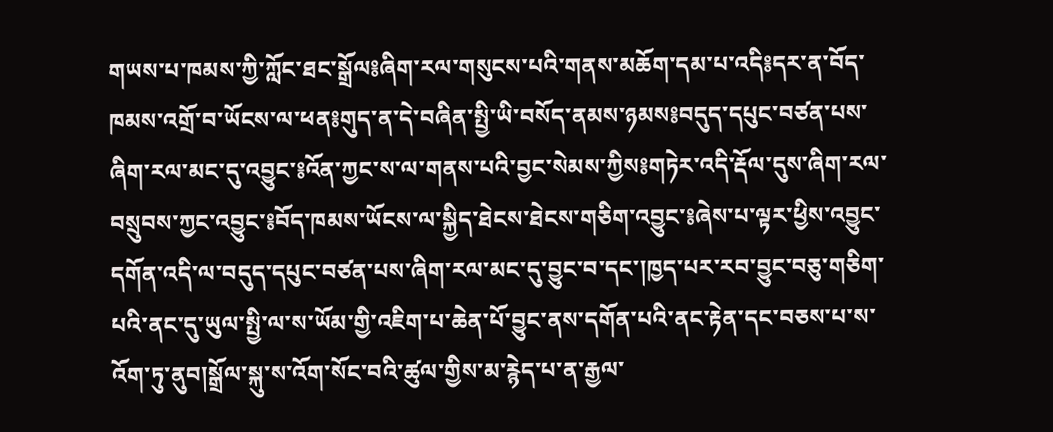གཡས་པ་ཁམས་ཀྱི་ཀློང་ཐང་སྒྲོལ༔ཞིག་རལ་གསུངས་པའི་གནས་མཆོག་དམ་པ་འདི༔དར་ན་བོད་ཁམས་འགྲོ་བ་ཡོངས་ལ་ཕན༔གུད་ན་དེ་བཞིན་སྤྱི་ཡི་བསོད་ནམས་ཉམས༔བདུད་དཔུང་བཙན་པས་ཞིག་རལ་མང་དུ་འབྱུང་༔འོན་ཀྱང་ས་ལ་གནས་པའི་བྱང་སེམས་ཀྱིས༔གཏེར་འདི་རྡོལ་དུས་ཞིག་རལ་བསྲུབས་ཀྱང་འབྱུང་༔བོད་ཁམས་ཡོངས་ལ་སྐྱིད་ཐེངས་ཐེངས་གཅིག་འབྱུང་༔ཞེས་པ་ལྟར་ཕྱིས་འབྱུང་དགོན་འདི་ལ་བདུད་དཔུང་བཙན་པས་ཞིག་རལ་མང་དུ་བྱུང་བ་དང་།ཁྱད་པར་རབ་བྱུང་བཅུ་གཅིག་པའི་ནང་དུ་ཡུལ་སྤྱི་ལ་ས་ཡོམ་གྱི་འཇིག་པ་ཆེན་པོ་བྱུང་ནས་དགོན་པའི་ནང་རྟེན་དང་བཅས་པ་ས་འོག་ཏུ་ནུབ།སྒྲོལ་སྐུ་ས་འོག་སོང་བའི་ཚུལ་གྱིས་མ་རྙེད་པ་ན་རྒྱལ་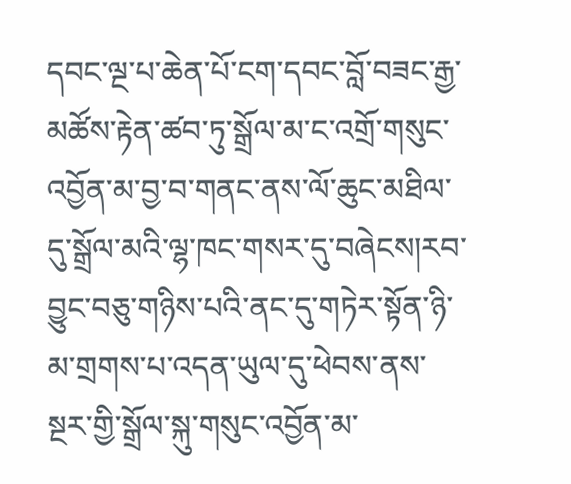དབང་ལྔ་པ་ཆེན་པོ་ངག་དབང་བློ་བཟང་རྒྱ་མཚོས་རྟེན་ཚབ་ཏུ་སྒྲོལ་མ་ང་འགྲོ་གསུང་འབྱོན་མ་བྱ་བ་གནང་ནས་ལོ་ཆུང་མཐིལ་དུ་སྒྲོལ་མའི་ལྷ་ཁང་གསར་དུ་བཞེངས།རབ་བྱུང་བཅུ་གཉིས་པའི་ནང་དུ་གཏེར་སྟོན་ཉི་མ་གྲགས་པ་འདན་ཡུལ་དུ་ཕེབས་ནས་སྔར་གྱི་སྒྲོལ་སྐུ་གསུང་འབྱོན་མ་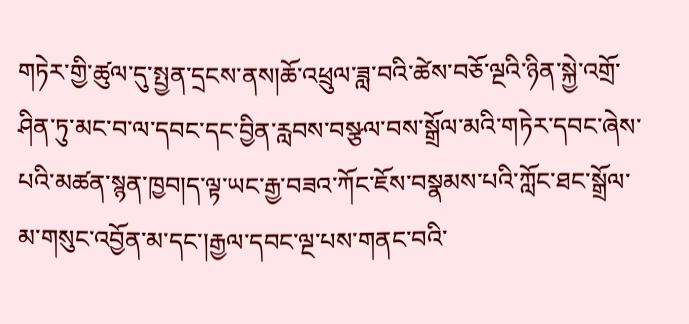གཏེར་གྱི་ཚུལ་དུ་སྤྱན་དྲངས་ནས།ཆོ་འཕྲུལ་ཟླ་བའི་ཚེས་བཅོ་ལྔའི་ཉིན་སྐྱེ་འགྲོ་ཤིན་ཏུ་མང་བ་ལ་དབང་དང་བྱིན་རླབས་བསྩལ་བས་སྒྲོལ་མའི་གཏེར་དབང་ཞེས་པའི་མཚན་སྙན་ཁྱབ།ད་ལྟ་ཡང་རྒྱ་བཟའ་ཀོང་ཇོས་བསྣམས་པའི་ཀློང་ཐང་སྒྲོལ་མ་གསུང་འབྱོན་མ་དང་།རྒྱལ་དབང་ལྔ་པས་གནང་བའི་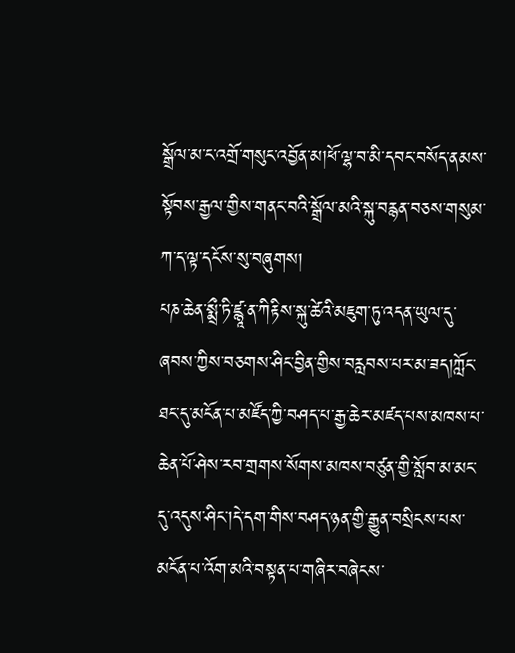སྒྲོལ་མ་ང་འགྲོ་གསུང་འབྱོན་མ།ཕོ་ལྷ་བ་མི་དབང་བསོད་ནམས་སྟོབས་རྒྱལ་གྱིས་གནང་བའི་སྒྲོལ་མའི་སྐུ་བརྙན་བཅས་གསུམ་ཀ་ད་ལྟ་དངོས་སུ་བཞུགས།
པཎ་ཆེན་སྨྲྀ་ཏི་ཛྙཱ་ན་ཀིརྟིས་སྐུ་ཚེའི་མཇུག་ཏུ་འདན་ཡུལ་དུ་ཞབས་ཀྱིས་བཅགས་ཤིང་བྱིན་གྱིས་བརླབས་པར་མ་ཟད།ཀློང་ཐང་དུ་མངོན་པ་མཛོད་ཀྱི་བཤད་པ་རྒྱ་ཆེར་མཛད་པས་མཁས་པ་ཆེན་པོ་ཤེས་རབ་གྲགས་སོགས་མཁས་བཙུན་གྱི་སློབ་མ་མང་དུ་འདུས་ཤིང་།དེ་དག་གིས་བཤད་ཉན་གྱི་རྒྱུན་བསྲིངས་པས་མངོན་པ་འོག་མའི་བསྟན་པ་གཞིར་བཞེངས་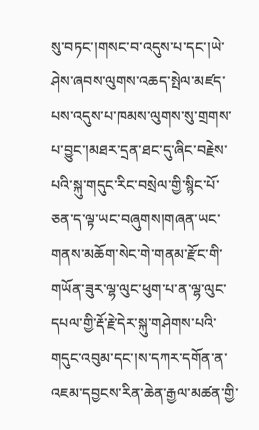སུ་བཏང་།གསང་བ་འདུས་པ་དང་།ཡེ་ཤེས་ཞབས་ལུགས་འཆད་སྤེལ་མཛད་པས་འདུས་པ་ཁམས་ལུགས་སུ་གྲགས་པ་བྱུང་།མཐར་དྲན་ཐང་དུ་ཞིང་བརྗེས་པའི་སྐུ་གདུང་རིང་བསྲེལ་གྱི་སྙིང་པོ་ཅན་ད་ལྟ་ཡང་བཞུགས།གཞན་ཡང་གནས་མཆོག་སེང་གེ་གནམ་རྫོང་གི་གཡོན་ཟུར་ལྷ་ལུང་ཕུག་པ་ན་ལྷ་ལུང་དཔལ་གྱི་རྡོ་རྗེ་དེར་སྐུ་གཤེགས་པའི་གདུང་འབུམ་དང་།ས་དཀར་དགོན་ན་འཇམ་དབྱངས་རིན་ཆེན་རྒྱལ་མཚན་གྱི་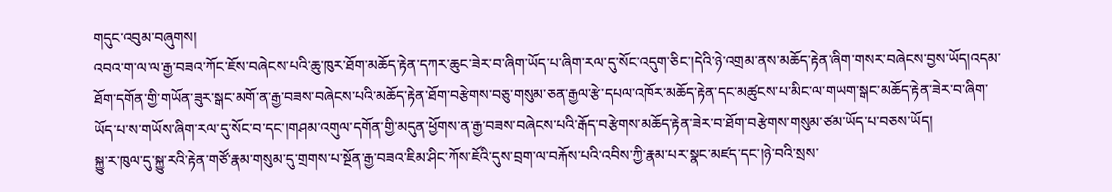གདུང་འབུམ་བཞུགས།
འབའ་ག་ལ་ལ་རྒྱ་བཟའ་ཀོང་ཇོས་བཞེངས་པའི་ཆུ་ཁུར་ཐོག་མཆོད་རྟེན་དཀར་ཆུང་ཟེར་བ་ཞིག་ཡོད་པ་ཞིག་རལ་དུ་སོང་འདུག་ཅིང་།དེའི་ཉེ་འགྲམ་ནས་མཆོད་རྟེན་ཞིག་གསར་བཞེངས་བྱས་ཡོད།འདམ་ཐོག་དགོན་གྱི་གཡོན་ཟུར་སྒང་མགོ་ན་རྒྱ་བཟས་བཞེངས་པའི་མཆོད་རྟེན་ཐོག་བརྩེགས་བཅུ་གསུམ་ཅན་རྒྱལ་རྩེ་དཔལ་འཁོར་མཆོད་རྟེན་དང་མཚུངས་པ་མིང་ལ་གཡག་སྒང་མཆོད་རྟེན་ཟེར་བ་ཞིག་ཡོད་པ་ས་གཡོས་ཞིག་རལ་དུ་སོང་བ་དང་།གཤམ་འགུལ་དགོན་གྱི་མདུན་ཕྱོགས་ན་རྒྱ་བཟས་བཞེངས་པའི་རྒོད་བརྩེགས་མཆོད་རྟེན་ཟེར་བ་ཐོག་བརྩེགས་གསུམ་ཙམ་ཡོད་པ་བཅས་ཡོད།
སྐྱུ་ར་ཁུལ་དུ་སྐྱུ་རའི་རྟེན་གཙོ་རྣམ་གསུམ་དུ་གྲགས་པ་སྔོན་རྒྱ་བཟའ་ཇིམ་ཤིང་ཀོས་ཇོའི་དུས་བྲག་ལ་བརྐོས་པའི་འབིས་ཀྱི་རྣམ་པར་སྣང་མཛད་དང་།ཉེ་བའི་སྲས་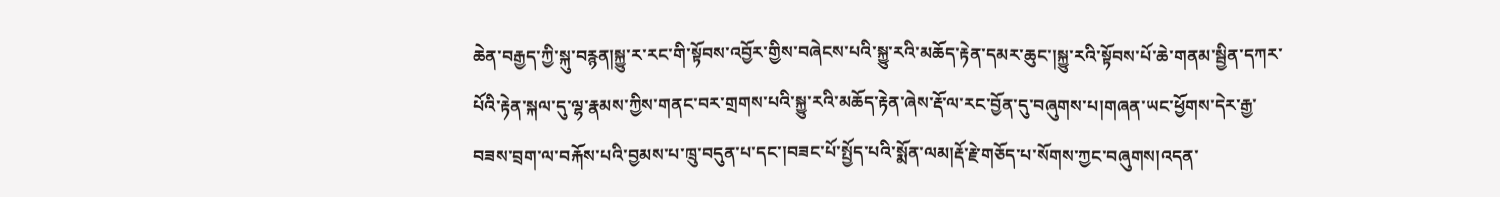ཆེན་བརྒྱད་ཀྱི་སྐུ་བརྙན།སྐྱུ་ར་རང་གི་སྟོབས་འབྱོར་གྱིས་བཞེངས་པའི་སྐྱུ་རའི་མཆོད་རྟེན་དམར་ཆུང་།སྐྱུ་རའི་སྟོབས་པོ་ཆེ་གནམ་སྦྱིན་དཀར་པོའི་རྟེན་སྐལ་དུ་ལྷ་རྣམས་ཀྱིས་གནང་བར་གྲགས་པའི་སྐྱུ་རའི་མཆོད་རྟེན་ཞེས་རྡོ་ལ་རང་བྱོན་དུ་བཞུགས་པ།གཞན་ཡང་ཕྱོགས་དེར་རྒྱ་བཟས་བྲག་ལ་བརྐོས་པའི་བྱམས་པ་ཁྲུ་བདུན་པ་དང་།བཟང་པོ་སྤྱོད་པའི་སྨོན་ལམ།རྡོ་རྗེ་གཅོད་པ་སོགས་ཀྱང་བཞུགས།འདན་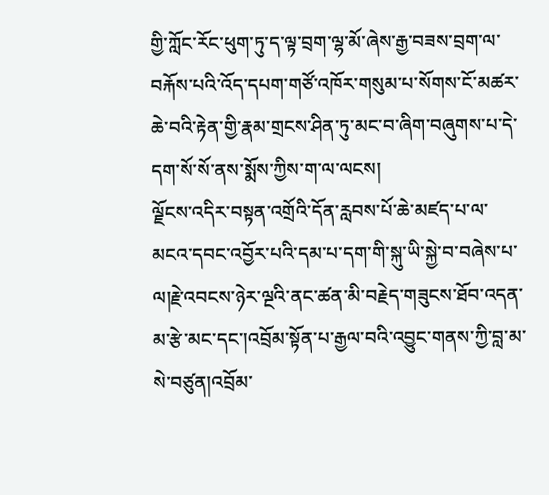གྱི་ཀློང་རོང་ཕུག་ཏུ་ད་ལྟ་བྲག་ལྷ་མོ་ཞེས་རྒྱ་བཟས་བྲག་ལ་བརྐོས་པའི་འོད་དཔག་གཙོ་འཁོར་གསུམ་པ་སོགས་ངོ་མཚར་ཆེ་བའི་རྟེན་གྱི་རྣམ་གྲངས་ཤིན་ཏུ་མང་བ་ཞིག་བཞུགས་པ་དེ་དག་སོ་སོ་ནས་སྨོས་ཀྱིས་ག་ལ་ལངས།
ལྗོངས་འདིར་བསྟན་འགྲོའི་དོན་རླབས་པོ་ཆེ་མཛད་པ་ལ་མངའ་དབང་འབྱོར་པའི་དམ་པ་དག་གི་སྐུ་ཡི་སྐྱེ་བ་བཞེས་པ་ལ།རྗེ་འབངས་ཉེར་ལྔའི་ནང་ཚན་མི་བརྗེད་གཟུངས་ཐོབ་འདན་མ་རྩེ་མང་དང་།འབྲོམ་སྟོན་པ་རྒྱལ་བའི་འབྱུང་གནས་ཀྱི་བླ་མ་སེ་བཙུན།འབྲོམ་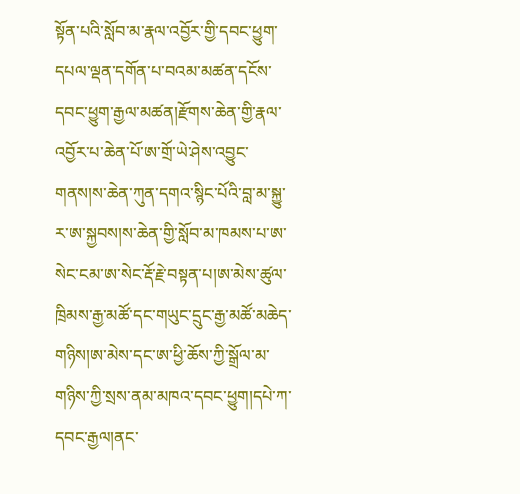སྟོན་པའི་སློབ་མ་རྣལ་འབྱོར་གྱི་དབང་ཕྱུག་དཔལ་ལྡན་དགོན་པ་བའམ་མཚན་དངོས་དབང་ཕྱུག་རྒྱལ་མཚན།རྫོགས་ཆེན་གྱི་རྣལ་འབྱོར་པ་ཆེན་པོ་ཨ་གྲོ་ཡེ་ཤེས་འབྱུང་གནས།ས་ཆེན་ཀུན་དགའ་སྙིང་པོའི་བླ་མ་སྐྱུ་ར་ཨ་སྐྱབས།ས་ཆེན་གྱི་སློབ་མ་ཁམས་པ་ཨ་སེང་ངམ་ཨ་སེང་རྡོ་རྗེ་བསྟན་པ།ཨ་མེས་ཚུལ་ཁྲིམས་རྒྱ་མཚོ་དང་གཡུང་དྲུང་རྒྱ་མཚོ་མཆེད་གཉིས།ཨ་མེས་དང་ཨ་ཕྱི་ཆོས་ཀྱི་སྒྲོལ་མ་གཉིས་ཀྱི་སྲས་ནམ་མཁའ་དབང་ཕྱུག།དཔེ་ཀ་དབང་རྒྱལ།ནང་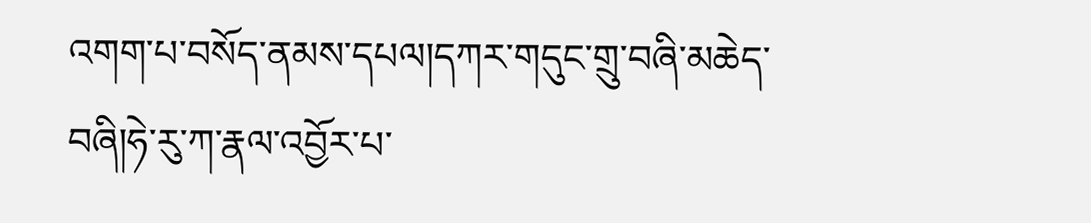འགག་པ་བསོད་ནམས་དཔལ།དཀར་གདུང་གྲུ་བཞི་མཆེད་བཞི།ཧེ་རུ་ཀ་རྣལ་འབྱོར་པ་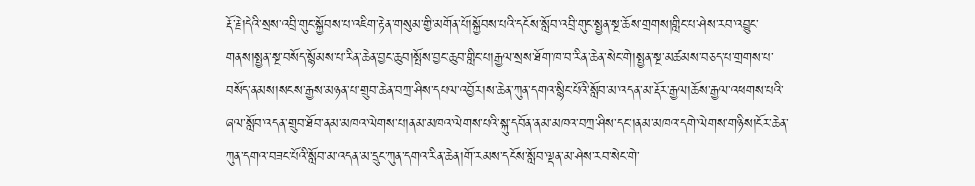རྡོ་རྗེ།དེའི་སྲས་འབྲི་གུང་སྐྱོབས་པ་འཇིག་རྟེན་གསུམ་གྱི་མགོན་པོ།སྐྱོབས་པའི་དངོས་སློབ་འབྲི་གུང་སྤྱན་སྔ་ཆོས་གྲགས།གླིང་པ་ཤེས་རབ་འབྱུང་གནས།སྤྱན་སྔ་བསོད་སྙོམས་པ་རིན་ཆེན་བྱང་ཆུབ།སྤོས་བྱང་ཆུབ་གླིང་པ།རྒྱལ་སྲས་ཐོག་ཁ་བ་རིན་ཆེན་སེང་གེ།སྤྱན་སྔ་མཚམས་བཅད་པ་གྲགས་པ་བསོད་ནམས།སངས་རྒྱས་མཉན་པ་གྲུབ་ཆེན་བཀྲ་ཤིས་དཔལ་འབྱོར།ས་ཆེན་ཀུན་དགའ་སྙིང་པོའི་སློབ་མ་འདན་མ་རྡོར་རྒྱལ།ཆོས་རྒྱལ་འཕགས་པའི་ཞལ་སློབ་འདན་གྲུབ་ཐོབ་ནམ་མཁའ་ལེགས་པ།ནམ་མཁའ་ལེགས་པའི་སྐུ་དབོན་ནམ་མཁའ་བཀྲ་ཤིས་དང་།ནམ་མཁའ་དགེ་ལེགས་གཉིས།ངོར་ཆེན་ཀུན་དགའ་བཟང་པོའི་སློབ་མ་འདན་མ་དྲུང་ཀུན་དགའ་རིན་ཆེན།གོ་རམས་དངོས་སློབ་ལྡན་མ་ཤེས་རབ་སེང་གེ་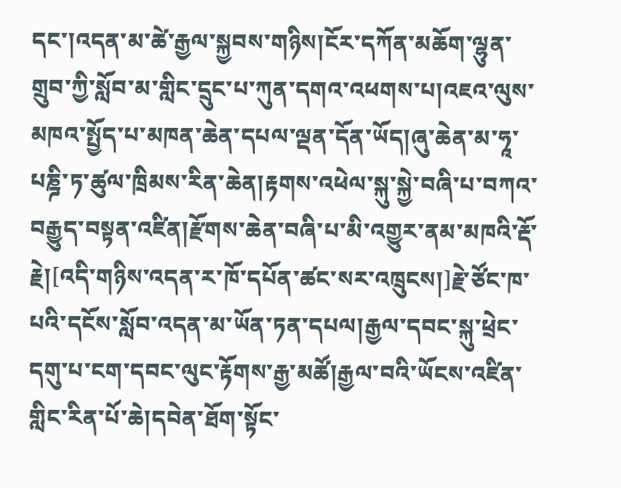དང་།འདན་མ་ཚེ་རྒྱལ་སྐྱབས་གཉིས།ངོར་དཀོན་མཆོག་ལྷུན་གྲུབ་ཀྱི་སློབ་མ་གླིང་དྲུང་པ་ཀུན་དགའ་འཕགས་པ།འཇའ་ལུས་མཁའ་སྤྱོད་པ་མཁན་ཆེན་དཔལ་ལྡན་དོན་ཡོད།ཞུ་ཆེན་མ་ཧཱ་པཎྜི་ཏ་ཚུལ་ཁྲིམས་རིན་ཆེན།རྟགས་འཕེལ་སྐུ་སྐྱེ་བཞི་པ་བཀའ་བརྒྱུད་བསྟན་འཛིན།རྫོགས་ཆེན་བཞི་པ་མི་འགྱུར་ནམ་མཁའི་རྡོ་རྗེ།[འདི་གཉིས་འདན་ར་ཁོ་དཔོན་ཚང་སར་འཁྲུངས།]རྗེ་ཙོང་ཁ་པའི་དངོས་སློབ་འདན་མ་ཡོན་ཏན་དཔལ།རྒྱལ་དབང་སྐུ་ཕྲེང་དགུ་པ་ངག་དབང་ལུང་རྟོགས་རྒྱ་མཚོ།རྒྱལ་བའི་ཡོངས་འཛིན་གླིང་རིན་པོ་ཆེ།དབེན་ཐོག་སྟོང་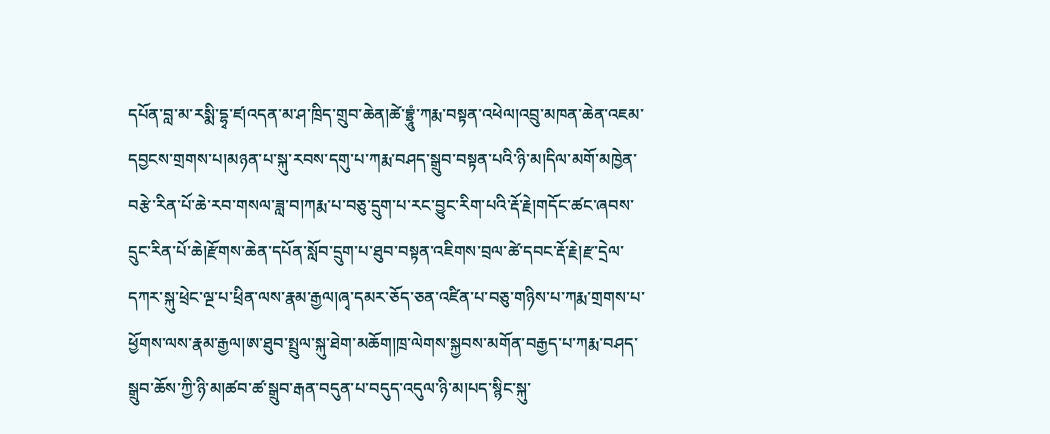དཔོན་བླ་མ་རསྨི་དྷྭ་ཛ།འདན་མ་ཤ་ཁྲིད་གྲུབ་ཆེན།ཚེ་བྷྲཱུཾ་ཀརྨ་བསྟན་འཕེལ།འབྲུ་མཁན་ཆེན་འཇམ་དབྱངས་གྲགས་པ།མཉན་པ་སྐུ་རབས་དགུ་པ་ཀརྨ་བཤད་སྒྲུབ་བསྟན་པའི་ཉི་མ།དིལ་མགོ་མཁྱེན་བརྩེ་རིན་པོ་ཆེ་རབ་གསལ་ཟླ་བ།ཀརྨ་པ་བཅུ་དྲུག་པ་རང་བྱུང་རིག་པའི་རྡོ་རྗེ།གདོང་ཚང་ཞབས་དྲུང་རིན་པོ་ཆེ།རྫོགས་ཆེན་དཔོན་སློབ་དྲུག་པ་ཐུབ་བསྟན་འཇིགས་བྲལ་ཚེ་དབང་རྡོ་རྗེ།རྫ་དྲེལ་དཀར་སྐུ་ཕྲེང་ལྔ་པ་ཕྲིན་ལས་རྣམ་རྒྱལ།ཞྭ་དམར་ཅོད་ཅན་འཛིན་པ་བཅུ་གཉིས་པ་ཀརྨ་གྲགས་པ་ཕྱོགས་ལས་རྣམ་རྒྱལ།ཨ་ཐུབ་སྤྲུལ་སྐུ་ཐེག་མཆོག།ཁྲ་ལེགས་སྐྱབས་མགོན་བརྒྱད་པ་ཀརྨ་བཤད་སྒྲུབ་ཆོས་ཀྱི་ཉི་མ།ཚབ་ཚ་སྒྲུབ་རྒན་བདུན་པ་བདུད་འདུལ་ཉི་མ།པད་སྙིང་སྐུ་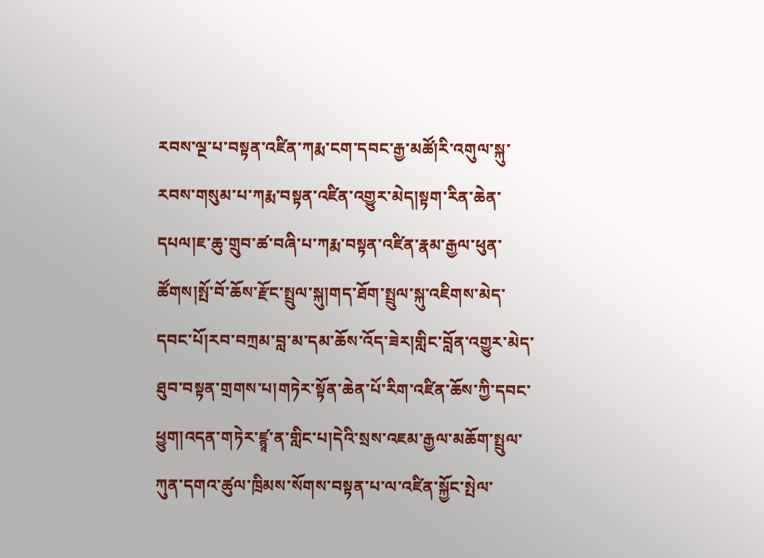རབས་ལྔ་པ་བསྟན་འཛིན་ཀརྨ་ངག་དབང་རྒྱ་མཚོ།རི་འགུལ་སྐུ་རབས་གསུམ་པ་ཀརྨ་བསྟན་འཛིན་འགྱུར་མེད།སྟག་རིན་ཆེན་དཔལ།ཇ་ཆུ་གྲུབ་ཚ་བཞི་པ་ཀརྨ་བསྟན་འཛིན་རྣམ་རྒྱལ་ཕུན་ཚོགས།སྤོ་བོ་ཆོས་རྫོང་སྤྲུལ་སྐུ།གད་ཐོག་སྤྲུལ་སྐུ་འཇིགས་མེད་དབང་པོ།རབ་བཀྲམ་བླ་མ་དམ་ཆོས་འོད་ཟེར།གླིང་བློན་འགྱུར་མེད་ཐུབ་བསྟན་གྲགས་པ།གཏེར་སྟོན་ཆེན་པོ་རིག་འཛིན་ཆོས་ཀྱི་དབང་ཕྱུག།འདན་གཏེར་ཛྙཱ་ན་གླིང་པ།དེའི་སྲས་འཇམ་རྒྱལ་མཆོག་སྤྲུལ་ཀུན་དགའ་ཚུལ་ཁྲིམས་སོགས་བསྟན་པ་ལ་འཛིན་སྐྱོང་སྤེལ་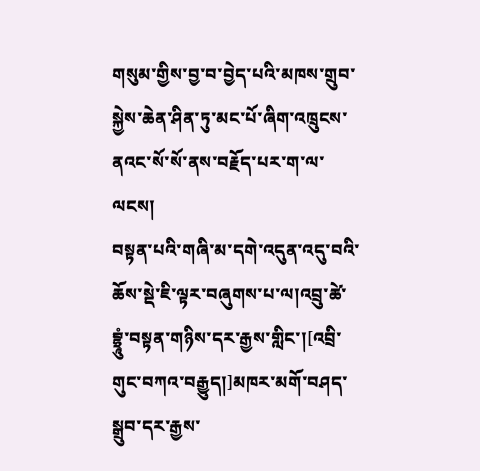གསུམ་གྱིས་བྱ་བ་བྱེད་པའི་མཁས་གྲུབ་སྐྱེས་ཆེན་ཤིན་ཏུ་མང་པོ་ཞིག་འཁྲུངས་ནའང་སོ་སོ་ནས་བརྗོད་པར་ག་ལ་ལངས།
བསྟན་པའི་གཞི་མ་དགེ་འདུན་འདུ་བའི་ཆོས་སྡེ་ཇི་ལྟར་བཞུགས་པ་ལ།འབྲུ་ཚེ་བྷྲཱུཾ་བསྟན་གཉིས་དར་རྒྱས་གླིང་།[འབྲི་གུང་བཀའ་བརྒྱུད།]མཁར་མགོ་བཤད་སྒྲུབ་དར་རྒྱས་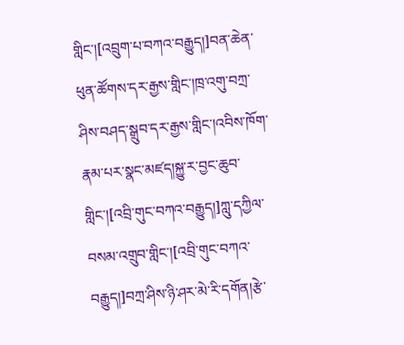གླིང་།[འབྲུག་པ་བཀའ་བརྒྱུད།]བན་ཆེན་ཕུན་ཚོགས་དར་རྒྱས་གླིང་།ཁྲ་འགུ་བཀྲ་ཤིས་བཤད་སྒྲུབ་དར་རྒྱས་གླིང་།འབིས་ཁོག་རྣམ་པར་སྣང་མཛད།སྐྱུ་ར་བྱང་ཆུབ་གླིང་།[འབྲི་གུང་བཀའ་བརྒྱུད།]ཀླུ་དཀྱིལ་བསམ་འགྲུབ་གླིང་།[འབྲི་གུང་བཀའ་བརྒྱུད།]བཀྲ་ཤིས་ཉི་ཤར་མེ་རི་དགོན།རྩེ་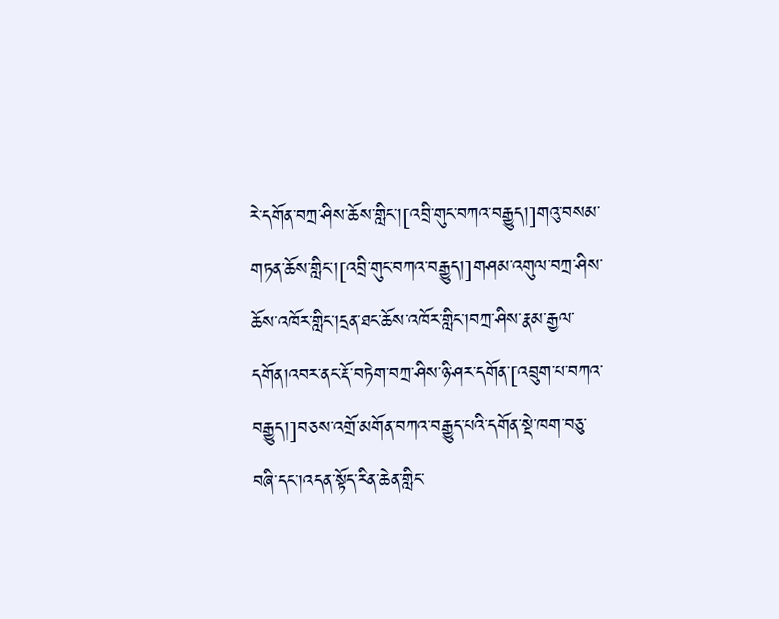རེ་དགོན་བཀྲ་ཤིས་ཆོས་གླིང་།[འབྲི་གུང་བཀའ་བརྒྱུད།]གའུ་བསམ་གཏན་ཆོས་གླིང་།[འབྲི་གུང་བཀའ་བརྒྱུད།]གཤམ་འགུལ་བཀྲ་ཤིས་ཆོས་འཁོར་གླིང་།དྲན་ཐང་ཆོས་འཁོར་གླིང་།བཀྲ་ཤིས་རྣམ་རྒྱལ་དགོན།འབར་ནང་རྡོ་བཏེག་བཀྲ་ཤིས་ཉི་ཤར་དགོན་[འབྲུག་པ་བཀའ་བརྒྱུད།]བཅས་འགྲོ་མགོན་བཀའ་བརྒྱུད་པའི་དགོན་སྡེ་ཁག་བཅུ་བཞི་དང་།འདན་སྟོད་རིན་ཆེན་གླིང་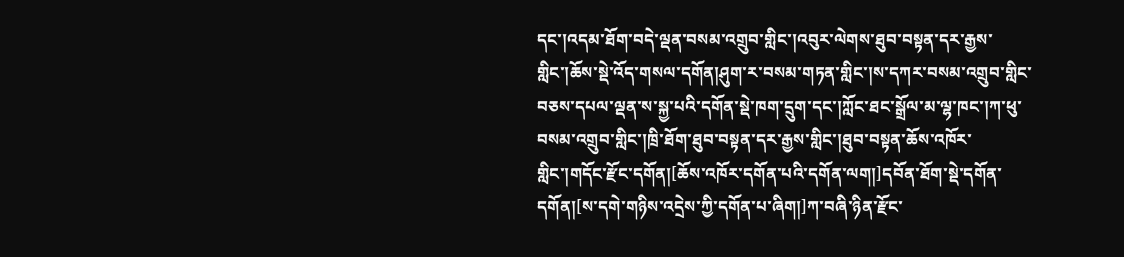དང་།འདམ་ཐོག་བདེ་ལྡན་བསམ་འགྲུབ་གླིང་།འབུར་ལེགས་ཐུབ་བསྟན་དར་རྒྱས་གླིང་།ཆོས་སྡེ་འོད་གསལ་དགོན།ཤུག་ར་བསམ་གཏན་གླིང་།ས་དཀར་བསམ་འགྲུབ་གླིང་བཅས་དཔལ་ལྡན་ས་སྐྱ་པའི་དགོན་སྡེ་ཁག་དྲུག་དང་།ཀློང་ཐང་སྒྲོལ་མ་ལྷ་ཁང་།ཀ་ཕུ་བསམ་འགྲུབ་གླིང་།ཁྲི་ཐོག་ཐུབ་བསྟན་དར་རྒྱས་གླིང་།ཐུབ་བསྟན་ཆོས་འཁོར་གླིང་།གདོང་རྫོང་དགོན།[ཆོས་འཁོར་དགོན་པའི་དགོན་ལག།]དབོན་ཐོག་སྡེ་དགོན་དགོན།[ས་དགེ་གཉིས་འདྲེས་ཀྱི་དགོན་པ་ཞིག།]ཀ་བཞི་ཉིན་རྫོང་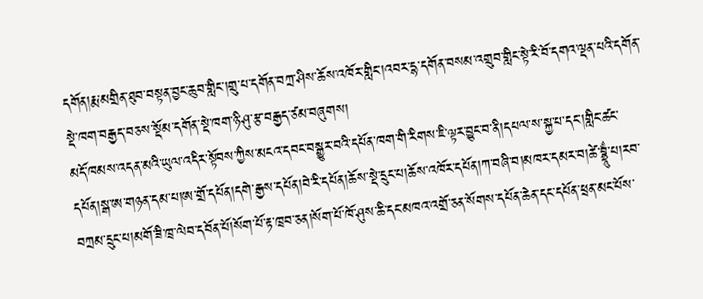དགོན།རྨ་མགྲིན་ཐུབ་བསྟན་བྱང་ཆུབ་གླིང་།གྲུ་པ་དགོན་བཀྲ་ཤིས་ཆོས་འཁོར་གླིང་།འབར་དྷ་དགོན་བསམ་འགྲུབ་གླིང་སྟེ་རི་བོ་དགའ་ལྡན་པའི་དགོན་སྡེ་ཁག་བརྒྱད་བཅས་སྡོམ་དགོན་སྡེ་ཁག་ཉི་ཤུ་རྩ་བརྒྱད་ཙམ་བཞུགས།
མདོ་ཁམས་འདན་མའི་ཡུལ་འདིར་སྟོབས་ཀྱིས་མངའ་དབང་བསྒྱུར་བའི་དཔོན་ཁག་གི་རིགས་ཇི་ལྟར་བྱུང་བ་ནི།དཔལ་ས་སྐྱ་པ་དང་།གླིང་ཚང་དཔོན།སྒ་ཨ་གཉན་དམ་པ།ཨ་གྲོ་དཔོན།དགེ་རྒྱས་དཔོན།བེ་རི་དཔོན།ཆོས་སྡེ་དྲུང་པ།ཆོས་འཁོར་དཔོན།ཀ་བཞི་བ།མཁར་དམར་བ།ཚེ་བྷྲཱུྂ་པ།རབ་བཀྲམ་དྲུང་པ།མགོ་ཟི་ཁྲ་ལེབ་དབོན་པོ།སོག་པོ་རྟ་ཁྲབ་ཅན།སོག་པོ་ཁོ་ཤུས་ཆི་དང་མཁའ་འགྲོ་ཅན་སོགས་དཔོན་ཆེན་དང་དཔོན་ཕྲན་མང་པོས་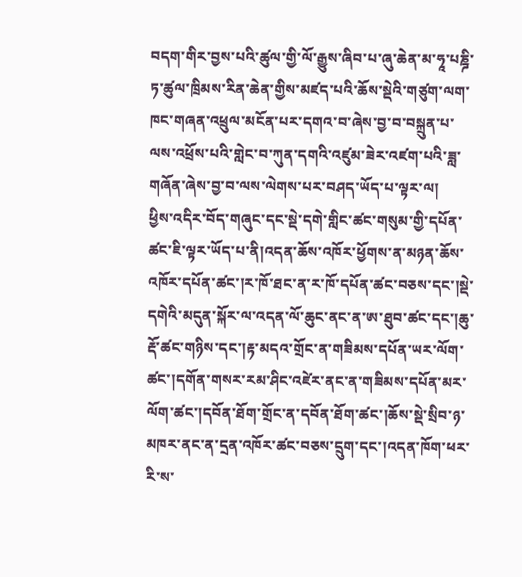བདག་གིར་བྱས་པའི་ཚུལ་གྱི་ལོ་རྒྱུས་ཞིབ་པ་ཞུ་ཆེན་མ་ཧཱ་པཎྜི་ཏ་ཚུལ་ཁྲིམས་རིན་ཆེན་གྱིས་མཛད་པའི་ཆོས་སྡེའི་གཙུག་ལག་ཁང་གཞན་འཕྲུལ་མངོན་པར་དགའ་བ་ཞེས་བྱ་བ་བསྐྲུན་པ་ལས་འཕྲོས་པའི་གླེང་བ་ཀུན་དགའི་འཛུམ་ཟེར་འཛག་པའི་ཟླ་གཞོན་ཞེས་བྱ་བ་ལས་ལེགས་པར་བཤད་ཡོད་པ་ལྟར་ལ།
ཕྱིས་འདིར་བོད་གཞུང་དང་སྡེ་དགེ་གླིང་ཚང་གསུམ་གྱི་དཔོན་ཚང་ཇི་ལྟར་ཡོད་པ་ནི།འདན་ཆོས་འཁོར་ཕྱོགས་ན་མཉན་ཆོས་འཁོར་དཔོན་ཚང་།ར་ཁོ་ཐང་ན་ར་ཁོ་དཔོན་ཚང་བཅས་དང་།སྡེ་དགེའི་མདུན་སྐོར་ལ་འདན་ལོ་ཆུང་ནང་ན་ཨ་ཐུབ་ཚང་དང་།ཆུ་རྡོ་ཚང་གཉིས་དང་།རྟ་མདའ་གྲོང་ན་གཟིམས་དཔོན་ཡར་ལོག་ཚང་།དགོན་གསར་རམ་ཤིང་འཛེར་ནང་ན་གཟིམས་དཔོན་མར་ལོག་ཚང་།དབོན་ཐོག་གྲོང་ན་དབོན་ཐོག་ཚང་།ཆོས་སྡེ་སྲིབ་ཉ་མཁར་ནང་ན་དྲན་འཁོར་ཚང་བཅས་དྲུག་དང་།འདན་ཁོག་ཕར་རི་ས་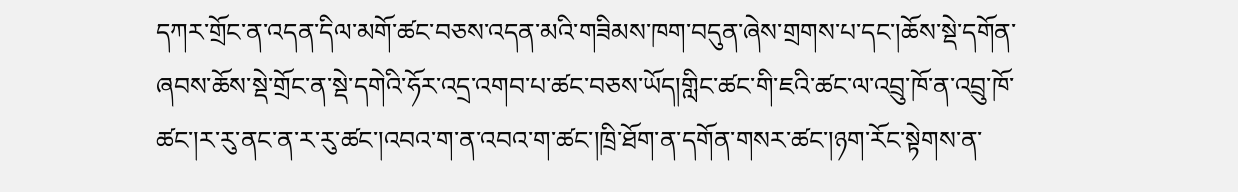དཀར་གྲོང་ན་འདན་དིལ་མགོ་ཚང་བཅས་འདན་མའི་གཟིམས་ཁག་བདུན་ཞེས་གྲགས་པ་དང་།ཆོས་སྡེ་དགོན་ཞབས་ཆོས་སྡེ་གྲོང་ན་སྡེ་དགེའི་ཧོར་འདྲ་འགབ་པ་ཚང་བཅས་ཡོད།གླིང་ཚང་གི་ཇའི་ཚང་ལ་འབྲུ་ཁོ་ན་འབྲུ་ཁོ་ཚང་།ར་རུ་ནང་ན་ར་རུ་ཚང་།འབའ་ག་ན་འབའ་ག་ཚང་།ཁྲི་ཐོག་ན་དགོན་གསར་ཚང་།ཉག་རོང་སྟེགས་ན་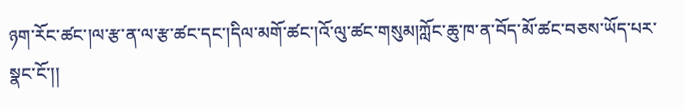ཉག་རོང་ཚང་།ལ་རྩ་ན་ལ་རྩ་ཚང་དང་།དིལ་མགོ་ཚང་།འོ་ལུ་ཚང་གསུམ།ཀློང་ཆུ་ཁ་ན་བོད་མོ་ཚང་བཅས་ཡོད་པར་སྣང་ངོ་།།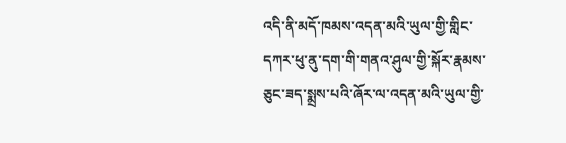འདི་ནི་མདོ་ཁམས་འདན་མའི་ཡུལ་གྱི་གླིང་དཀར་ཕུ་ནུ་དག་གི་གནའ་ཤུལ་གྱི་སྐོར་རྣམས་ཅུང་ཟད་སྨྲས་པའི་ཞོར་ལ་འདན་མའི་ཡུལ་གྱི་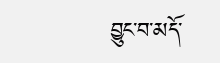བྱུང་བ་མདོ་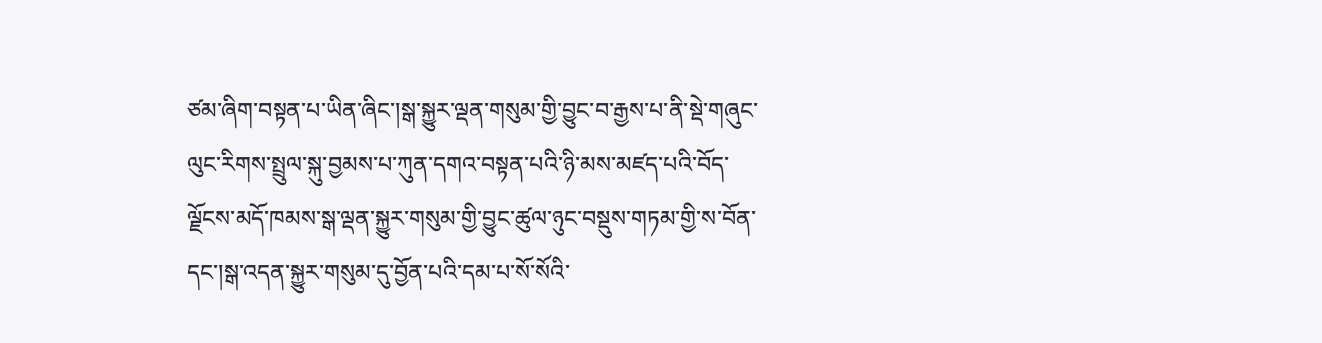ཙམ་ཞིག་བསྟན་པ་ཡིན་ཞིང་།སྒ་སྐྱུར་ལྡན་གསུམ་གྱི་བྱུང་བ་རྒྱས་པ་ནི་སྡེ་གཞུང་ལུང་རིགས་སྤྲུལ་སྐུ་བྱམས་པ་ཀུན་དགའ་བསྟན་པའི་ཉི་མས་མཛད་པའི་བོད་ལྗོངས་མདོ་ཁམས་སྒ་ལྡན་སྐྱུར་གསུམ་གྱི་བྱུང་ཚུལ་ཉུང་བསྡུས་གཏམ་གྱི་ས་བོན་དང་།སྒ་འདན་སྐྱུར་གསུམ་དུ་བྱོན་པའི་དམ་པ་སོ་སོའི་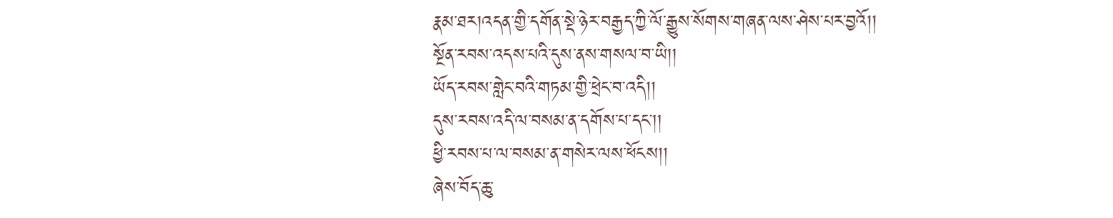རྣམ་ཐར།འདན་གྱི་དགོན་སྡེ་ཉེར་བརྒྱད་ཀྱི་ལོ་རྒྱུས་སོགས་གཞན་ལས་ཤེས་པར་བྱའོ།།
སྔོན་རབས་འདས་པའི་དུས་ནས་གསལ་བ་ཡི།།
ཡོད་རབས་གླེང་བའི་གཏམ་གྱི་ཕྲེང་བ་འདི།།
དུས་རབས་འདི་ལ་བསམ་ན་དགོས་པ་དང་།།
ཕྱི་རབས་པ་ལ་བསམ་ན་གསེར་ལས་ཕོངས།།
ཞེས་བོད་ཆུ་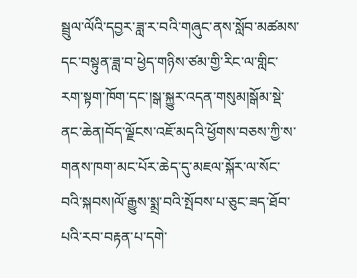སྦྲུལ་ལོའི་དབྱར་ཟླ་ར་བའི་གཞུང་ནས་སློབ་མཚམས་དང་བསྟུན་ཟླ་བ་ཕྱེད་གཉིས་ཙམ་གྱི་རིང་ལ་གླིང་རག་སྟག་ཁོག་དང་།སྒ་སྐྱུར་འདན་གསུམ།སྒོམ་སྡེ་ནང་ཆེན།བོད་ལྗོངས་འཇོ་མདའི་ཕྱོགས་བཅས་ཀྱི་ས་གནས་ཁག་མང་པོར་ཆེད་དུ་མཇལ་སྐོར་ལ་སོང་བའི་སྐབས།ལོ་རྒྱུས་སྨྲ་བའི་སྤོབས་པ་ཅུང་ཟད་ཐོབ་པའི་རབ་བརྟན་པ་དགེ་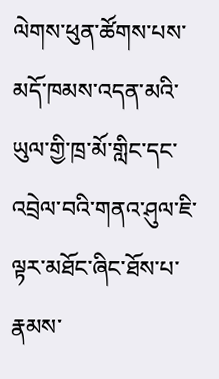ལེགས་ཕུན་ཚོགས་པས་མདོ་ཁམས་འདན་མའི་ཡུལ་གྱི་ཁྲ་མོ་གླིང་དང་འབྲེལ་བའི་གནའ་ཤུལ་ཇི་ལྟར་མཐོང་ཞིང་ཐོས་པ་རྣམས་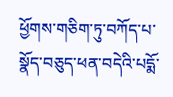ཕྱོགས་གཅིག་ཏུ་བཀོད་པ་སྣོད་བཅུད་ཕན་བདེའི་པདྨོ་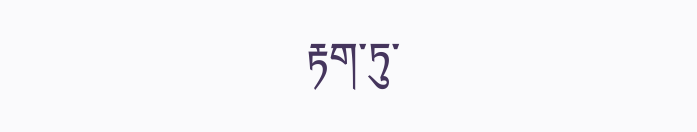རྟག་ཏུ་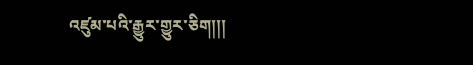འཛུམ་པའི་རྒྱུར་གྱུར་ཅིག།།།